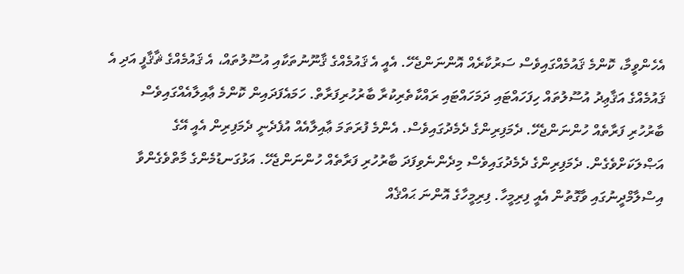އެހެންވީމާ، ކޮންމެ ޤައުމެއްގައިވެސް ސަރުކާރެއް އޮންނަންޖެހޭ. އެއީ އެ ޤައުމެއްގެ ޤާނޫނުތަކާއި އުސޫލުތައް، އެ ޤައުމެއްގެ ޘާޤާފީ އަދި އެ ޤައުމެއްގެ އަޤާޢިދު އުސޫލުތައް ހިފަހައްޓައި ދަމަހައްޓައި ރައްކާތެރިކުރާ ބާރުހުރިފަރާތް. ހަމައެފަދައިން ކޮންމެ ޢާއިލާއެއްގައިވެސް ބާރުހުރި ފަރާތެއް ހުންނަންޖެހޭ. ދެމަފިރިންގެ ދެމެދުގައިވެސް. އެންމެ ފުރަތަމަ ޢާއިލާއެއް އުފެދެނީ ދެމަފިރިން އެއީ އޭގެ އަޞްލަކަށްވެގެން. ދެމަފިރިންގެ ދެމެދުގައިވެސް މިދެންނެވިފަދަ ބާރުހުރި ފަރާތެއް ހުންނަންޖެހޭ. އަޅުގަނޑުމެންގެ މާތްވެގެންވާ އިސްލާމްދީނުގައި ވާގޮތުން އެއީ ފިރިމީހާ. ފިރިމީހާގެ އޮންނަ ޙައްޤެއް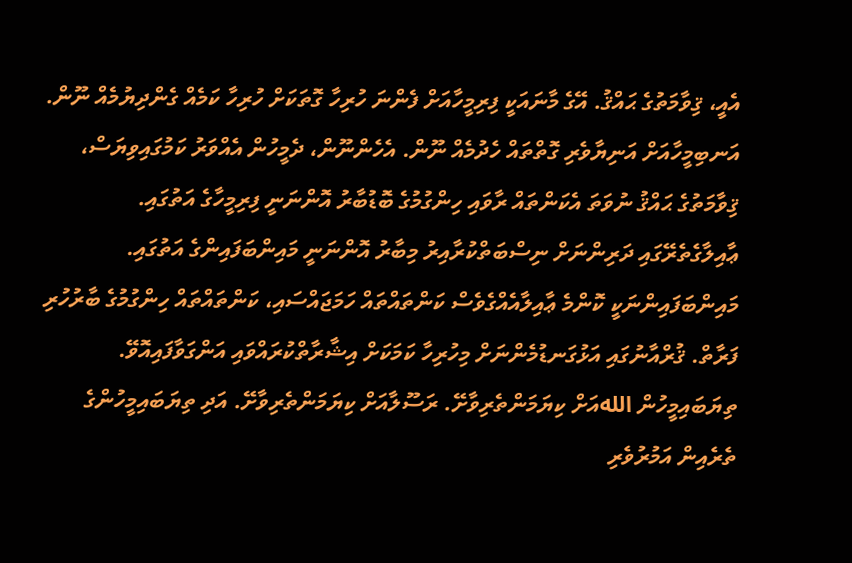އެއީ، ޤިވާމަތުގެ ޙައްޤު. އޭގެ މާނައަކީ ފިރިމީހާއަށް ފެންނަ ހުރިހާ ގޮތަކަށް ހުރިހާ ކަމެއް ގެންދިޔުމެއް ނޫން. އަނބިމީހާއަށް އަނިޔާވެރި ގޮތްތައް ހެދުމެއް ނޫން. އެހެންނޫން، ދެމީހުން އެއްވަރު ކަމުގައިވިޔަސް، ޤިވާމަތުގެ ޙައްޤު ނުވަތަ އެކަންތައް ރާވައި ހިންގުމުގެ ބޮޑުބާރު އޮންނަނީ ފިރިމީހާގެ އަތުގައި. ޢާއިލާގެތެރޭގައި ދަރިންނަށް ނިސްބަތްކުރާއިރު މިބާރު އޮންނަނީ މައިންބަފައިންގެ އަތުގައި. މައިންބަފައިންނަކީ ކޮންމެ ޢާއިލާއެއްގެވެސް ކަންތައްތައް ހަމަޖައްސައި، ކަންތައްތައް ހިންގުމުގެ ބާރުހުރި ފަރާތް. ޤުރްއާނުގައި އަޅުގަނޑުމެންނަށް މިހުރިހާ ކަމަކަށް އިޝާރާތްކުރައްވައި އަންގަވާފައިއޮވޭ. ތިޔަބައިމީހުން اللهއަށް ކިޔަމަންތެރިވާށޭ. ރަސޫލާއަށް ކިޔަމަންތެރިވާށޭ. އަދި ތިޔަބައިމީހުންގެ ތެރެއިން އަމުރުވެރި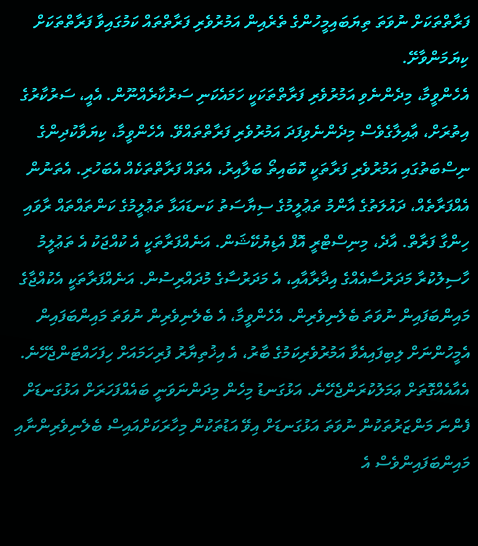ފަރާތްތަކަށް ނުވަތަ ތިޔަބައިމީހުންގެ ތެރެއިން އަމުރުވެރި ފަރާތްތައް ކަމުގައިވާ ފަރާތްތަކަށް ކިޔަމަންވާށޭ.
އެހެންވީމާ، މިދެންނެވި އަމުރުވެރި ފަރާތްތަކަކީ ހަމައެކަނި ސަރުކާރެއްނޫން. އެއީ، ސަރުކާރުގެ އިތުރަށް، ޢާއިލާގެވެސް މިދެންނެވިފަދަ އަމުރުވެރި ފަރާތްތައްވޭ. އެހެންވީމާ، ކިޔަވާކުދިންގެ ނިސްބަތުގައި އަމުރުވެރި ފަރާތަކީ ކޮބައިތޯ ބަލާއިރު، އެތައް ފަރާތްތަކެއް އެބަހުރި. އެތަނުން އެއްފަރާތެއް، ދައުލަތުގެ އާންމު ތަޢުލީމުގެ ސިޔާސަތު ކަނޑައަޅާ ތަޢުލީމުގެ ކަންތައްތައް ރާވައި ހިންގާ ފަރާތް. އާދެ، މިނިސްޓްރީ އޮފް އެޑިޔުކޭޝަން. އަނެއްފަރާތަކީ އެ ކުއްޖަކު އެ ތަޢުލީމު ހާސިލުކުރާ މަދަރުސާއެއްގެ އިދާރާއާއި، އެ މަދަރުސާގެ މުދައްރިސުން. އަނެއްފަރާތަކީ އެކުއްޖާގެ މައިންބަފައިން ނުވަތަ ބެލެނިވެރިން. އެހެންވީމާ، އެ ބެލެނިވެރިން ނުވަތަ މައިންބަފައިން އެމީހުންނަށް ލިބިފައިއެވާ އަމުރުވެރިކަމުގެ ބާރު، އެ އިޚުތިޔާރު ފުރިހަމައަށް ހިފަހައްޓަންޖެހޭނެ. އެއާއެއްގޮތަށް ޢަމަލުކުރަންޖެހޭނެ. އަޅުގަނޑު މިހެން މިދަންނަވަނީ ބައެއްފަހަރަށް އަޅުގަނޑަށް ފެންނަ މަންޒަރުތަކުން ނުވަތަ އަޅުގަނޑަށް އިވޭ އަޑުތަކުން މިހާރަކަށްއައިސް ބެލެނިވެރިންނާއި މައިންބަފައިންވެސް އެ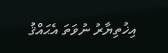އިޚުތިޔާރު ނުވަތަ އެޙައްޤު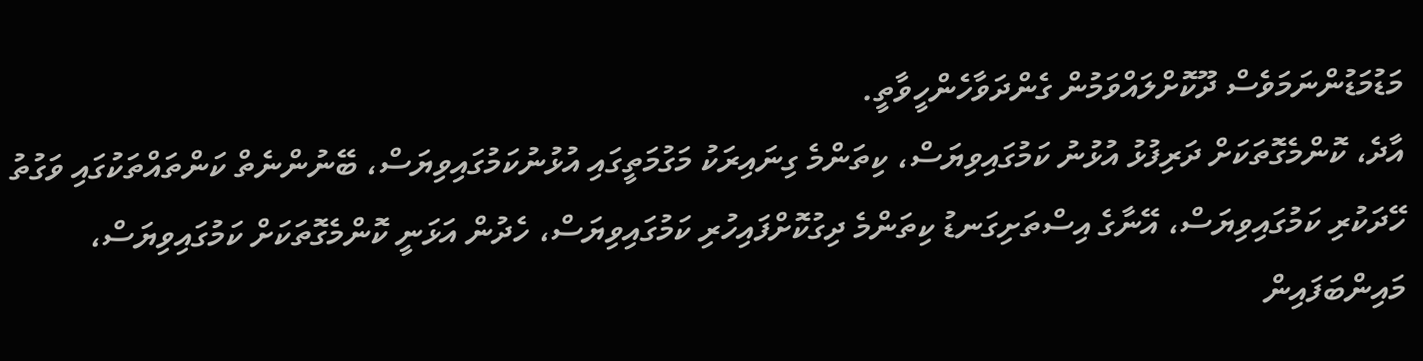މަޑުމަޑުންނަމަވެސް ދޫކޮށްލައްވަމުން ގެންދަވާހެންހީވާތީ.
އާދެ، ކޮންމެގޮތަކަށް ދަރިފުޅު އުޅުނު ކަމުގައިވިޔަސް، ކިތަންމެ ގިނައިރަކު މަގުމަތީގައި އުޅުނުކަމުގައިވިޔަސް، ބޭނުންނެތް ކަންތައްތަކުގައި ވަގުތު ހޭދަކުރި ކަމުގައިވިޔަސް، އޭނާގެ އިސްތަށިގަނޑު ކިތަންމެ ދިގުކޮށްފައިހުރި ކަމުގައިވިޔަސް، ހެދުން އަޅަނީ ކޮންމެގޮތަކަށް ކަމުގައިވިޔަސް، މައިންބަފައިން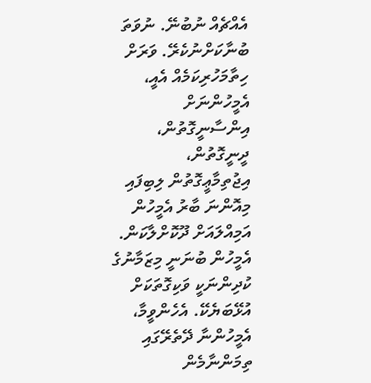އެއްޗެއް ނުބުނޭ. ނުވަތަ ބުނާކަށްނުކެރޭ. ވަރަށް ހިތާމަހުރިކަމެއް އެއީ، އެމީހުންނަށް އިންސާނީގޮތުން، ދީނީގޮތުން، އިޖުތިމާޢީގޮތުން ލިބިފައި މިއޮންނަ ބާރު އެމީހުން އަމިއްލައަށް ދޫކޮށްލާކަން. އެމީހުން ބުނަނީ މިޒަމާނުގެ ކުދިންނަކީ ވަކިގޮތަކަށް އުޅޭބަޔެކޭ. އެހެންވީމާ، އެމީހުންނާ ދޭތެރޭގައި ތިމަންނާމެން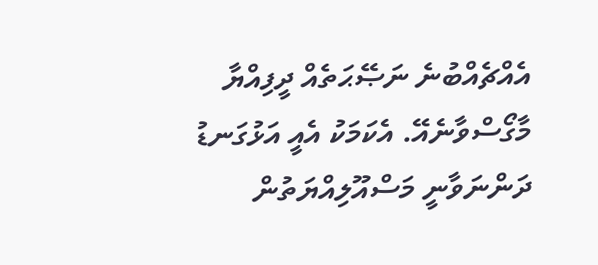އެއްޗެއްބުނެ ނަޞޭޙަތެއް ދީފިއްޔާ މާގޯސްވާނެއޭ. އެކަމަކު އެއީ އަޅުގަނޑު ދަންނަވާނީ މަސްއޫލިއްޔަތުން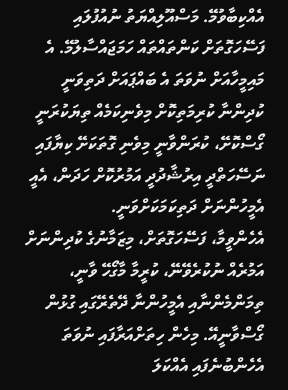އެއްކިބާވުމޭ. މަސްއޫލިއްޔަތު ނުއުފުލައި ފަސޭހަގޮތަށް ކަންތައްތައް ހަމަޖައްސާލުމޭ. އެ މައިމީހާއަށް ނުވަތަ އެ ބައްޕައަށް ދަތިވަނީ ކުދިންނާ ކުރިމަތިކޮށް މިވެނިކަމެއް ތިޔަކުރަނީ ގޯސްކޮށޭ، ކުރަންވާނީ މިވެނި ގޮތަކަށޭ ކިޔާފައި ނަސޭހަތްދީ އިރުޝާދުދީ އަމުރުކޮށް ހަދަން، އެއީ އެމީހުންނަށް ދަތިކަމަކަށްވަނީ.
އެހެންވީމާ، ފަސޭހަގޮތަށް، މިޒަމާނުގެ ކުދިންނަށް އަމުރެއް ނުކުރެވޭނޭ، ކުރީމާ މާގޯހޭ ވާނީ، ތިމަންމެންނާއި އެމީހުންނާ ދޭތެރޭގައި ގުޅުން ގޯސްވާނީއޭ. މިހެން ހިތަށްއަރާފައި ނުވަތަ އެހެންބުނެފައި އެއްކަލަ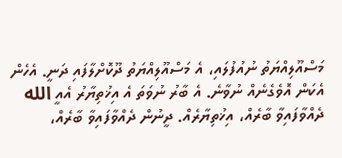މަސްއޫލިއްޔަތު ނުއުފުލައި، އެ މަސްއޫލިއްޔަތު ދޫކޮށްލާފައި ދަނީ. އެހެން އެކަން އޮވެގެނެއް ނުވާނެ. އެ ބާރު ނުވަތަ އެ އިޚުތިޔާރު އެއީ الله ދެއްވާފައިވާ ބާރެއް، އިޚުތިޔާރެއް. ދީނުން ދެއްވާފައިވާ ބާރެއް،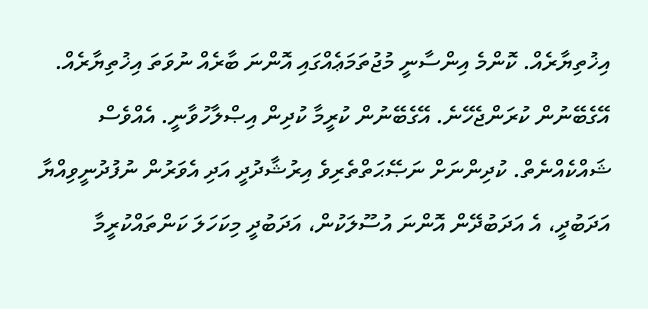އިޚުތިޔާރެއް. ކޮންމެ އިންސާނީ މުޖުތަމަޢެއްގައި އޮންނަ ބާރެއް ނުވަތަ އިޚުތިޔާރެއް. އޭގެބޭނުން ކުރަންޖެހޭނެ. އޭގެބޭނުން ކުރީމާ ކުދިން އިޞްލާހުވާނީ. އެއްވެސް ޝައްކެއްނެތް. ކުދިންނަށް ނަޞޭޙަތްތެރިވެ އިރުޝާދުދީ އަދި އެވަރުން ނުފުދުނީވިއްޔާ އަދަބުދީ، އެ އަދަބުދޭން އޮންނަ އުސޫލަކުން، އަދަބުދީ މިކަހަލަ ކަންތައްކުރީމާ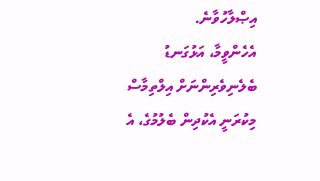އިޞްލާހުވާނެ.
އެހެންވީމާ، އަޅުގަނޑު ބެލެނިވެރިންނަށް އިލްތިމާސް މިކުރަނީ އެކުދިން ބެލުމުގެ، އެ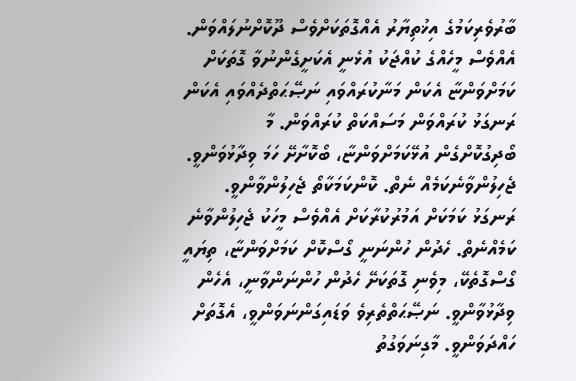ބާރުވެރިކަމުގެ އިޚުތިޔާރު އެއްގޮތަކަށްވެސް ދޫކޮށްނުލައްވަން. އެއްވެސް މީހެއްގެ ކުއްޖަކު އުޅެނީ އެކަށީގެންނުވާ ގޮތަކަށް ކަމަށްވަންޏާ އެކަން މަނާކުރައްވައި ނަޞޭޙަތްދެއްވައި އެކަން ރަނގަޅު ކުރައްވަން މަސައްކަތް ކުރައްވަން. މާ ބޯދިގުކޮށްގެން އުޅޭކަމަށްވަންޏާ، ބޯކޮށާށޭ ހަމަ ވިދާޅުވަންވީ. ޖެހިލުންވާނެކަމެއް ނެތް. ކޮންކަމަކާތޯ ޖެހިލުންވާންވީ. ރަނގަޅު ކަމަކަށް އަމުރުކުރާކަށް އެއްވެސް މީހަކު ޖެހިލުންވާނެ ކަމެއްނެތް. ހެދުން ހުންނަނީ ގޯސްކޮށް ކަމަށްވަންޏާ، ތިޔައީ ގޯސްގޮތެކޭ، މިވެނި ގޮތަކަށޭ ހެދުން ހުންނަންވާނީ، އެހެން ވިދާޅުވާންވީ. ނަޞޭޙަތްތެރިވެ ވަޑައިގަންނަވަންވީ، އެގޮތަށް ހައްދަވަންވީ. މާގިނަވަގުތު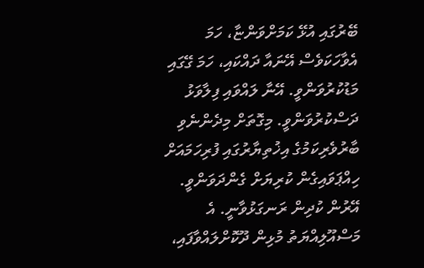ބޭރުގައި އުޅޭ ކަމަށްވަންޏާ، ހަމަ އެވާހަކަވެސް އޭނައާ ދައްކައި، ހަމަ ގޭގައި މަޑުކުރުވަންވީ. އޭނާ ލައްވައި ފިލާވަޅު ދަސްކުރުވަންވީ. މިގޮތަށް މިދެންނެވި ބާރުވެރިކަމުގެ އިޚުތިޔާރުގައި ފުރިހަމައަށް ހިއްޕަވައިގެން ކުރިޔަށް ގެންދަވަންވީ. އޭރުން ކުދިން ރަނގަޅުވާނީ. އެ މަސްއޫލިއްޔަތު މުޅިން ދޫކޮށްލައްވާފައި،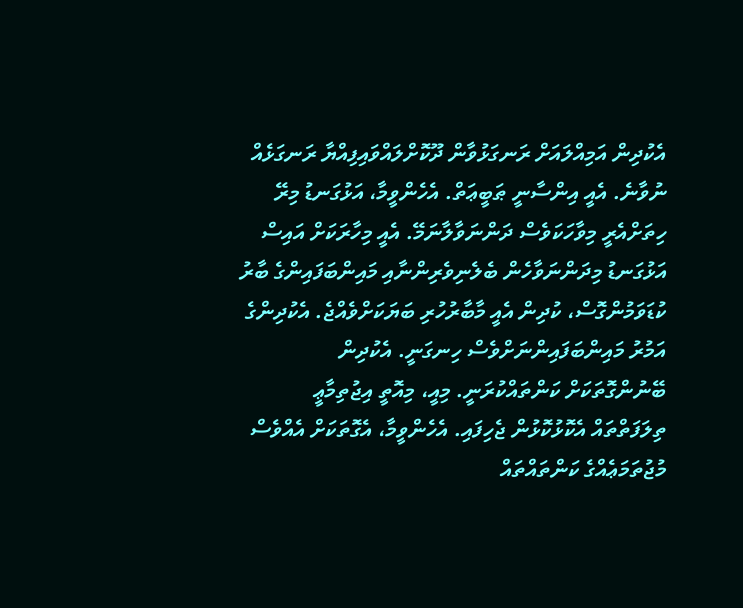އެކުދިން އަމިއްލައަށް ރަނގަޅުވާން ދޫކޮށްލައްވައިފިއްޔާ ރަނގަޅެއް ނުވާނެ. އެއީ އިންސާނީ ޠަބީޢަތް. އެހެންވީމާ، އަޅުގަނޑު މިރޭ ހިތަށްއެރީ މިވާހަކަވެސް ދަންނަވާލާނަމޭ. އެއީ މިހާރަކަށް އައިސް އަޅުގަނޑު މިދަންނަވާހެން ބެލެނިވެރިންނާއި މައިންބަފައިންގެ ބާރު ކުޑަވަމުންގޮސް، ކުދިން އެއީ މާބާރުހުރި ބަޔަކަށްވެއްޖެ. އެކުދިންގެ އަމުރު މައިންބަފައިންނަށްވެސް ހިނގަނީ. އެކުދިން ބޭނުންގޮތަކަށް ކަންތައްކުރަނީ. މިއީ، މިއޮތީ އިޖުތިމާޢީ ތިލަފަތްތައް އެކޮޅުކޮޅުން ޖެހިފައި. އެހެންވީމާ، އެގޮތަކަށް އެއްވެސް މުޖުތަމަޢެއްގެ ކަންތައްތައް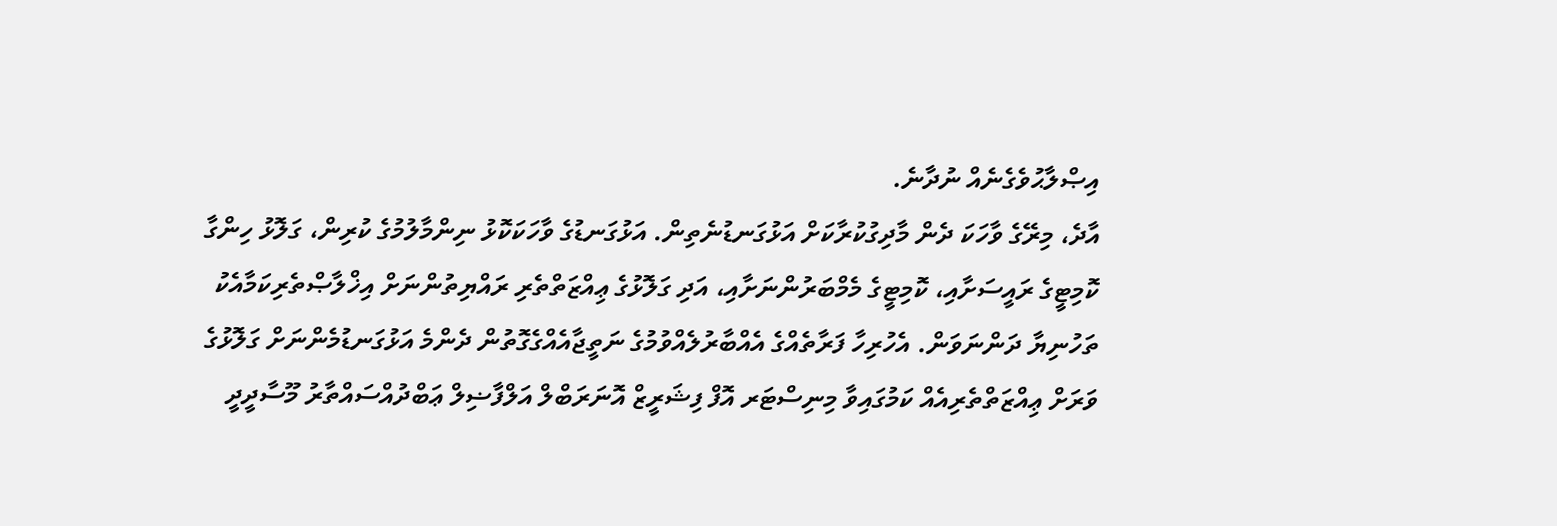އިޞްލާޙުވެގެނެއް ނުދާނެ.
އާދެ، މިރޭގެ ވާހަކަ ދެން މާދިގުކުރާކަށް އަޅުގަނޑުނެތިން. އަޅުގަނޑުގެ ވާހަކަކޮޅު ނިންމާލުމުގެ ކުރިން، ގަލޮޅު ހިންގާ ކޮމިޓީގެ ރައީސަށާއި، ކޮމިޓީގެ މެމްބަރުންނަށާއި، އަދި ގަލޮޅުގެ ޢިއްޒަތްތެރި ރައްޔިތުންނަށް އިޚްލާޞްތެރިކަމާއެކު ތަހުނިޔާ ދަންނަވަން. އެހުރިހާ ފަރާތެއްގެ އެއްބާރުލެއްވުމުގެ ނަތީޖާއެއްގެގޮތުން ދެންމެ އަޅުގަނޑުމެންނަށް ގަލޮޅުގެ ވަރަށް ޢިއްޒަތްތެރިއެއް ކަމުގައިވާ މިނިސްޓަރ އޮފް ފިޝަރީޒް އޮނަރަބްލް އަލްފާޟިލް ޢަބްދުއްސައްތާރު މޫސާދީދީ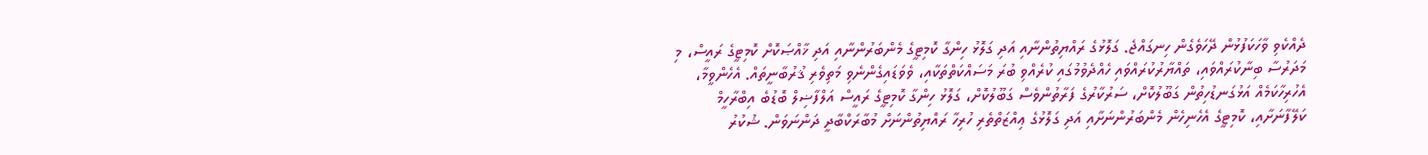ދެއްކެވި ވާހަކަފުޅުން ދޭހަވެގެން ހިނގައްޖެ. ގަލޮޅުގެ ރައްޔިތުންނާއި އަދި ގަލޮޅު ހިންގާ ކޮމިޓީގެ މެންބަރުންނާއި އަދި ޚާއްޞަކޮށް ކޮމިޓީގެ ރައީސް، މި މަދަރުސާ ބިނާކުރައްވައި، ތައްޔާރުކުރައްވައި ހެއްދެވުމުގައި ކުރެއްވި ބުރަ މަސައްކަތްތަކާއި، ވެވަޑައިގެންނެވި މަތިވެރި ޤުރުބާނީތައް. އެހެންވީމާ، އެހުރިހާކަމެއް އަޅުގަނޑުހިތުން ގަބޫލުކޮށް، ސަރުކާރުގެ ފަރާތުންވެސް ގަބޫލުކޮށް، ގަލޮޅު ހިންގާ ކޮމިޓީގެ ރައީސް އަލްފާޟިލް ބޮޑުބެ އިބްރާހީމް ކަލޭފާނަށާއި، ކޮމިޓީގެ އެހެނިހެން މެންބަރުންނަށާއި އަދި ގަލޮޅުގެ ޢިއްޒަތްތެރި ހުރިހާ ރައްޔިތުންނަށް މުބާރަކްބާދީ ދަންނަވަން. ޝުކުރު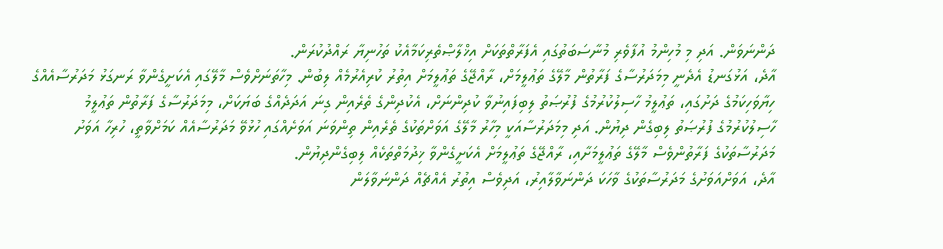ދަންނަވަން. އަދި މި މުހިންމު އުފާވެރި މުނާސަބަތުގައި އެފަރާތްތަކަށް އިޚްލާޞްތެރިކަމާއެކު ތަހުނިޔާ ރައްދުކުރަން.
އާދެ، އަޅުގަނޑު އެދެނީ މިމަދަރުސާގެ ފަރާތުން މާލޭގެ ތަޢުލީމަށް، ރާއްޖޭގެ ތަޢުލީމަށް އިތުރު ކުރިއެރުމެއް ލިބުން. މިހާތަނަށްވެސް މާލޭގައި އެކަށީގެންވާ ރަނގަޅު މަދަރުސާއެއްގެ ހިޔާވަހިކަމުގެ ދަށުގައި، ތަޢުލީމު ހާސިލުކުރުމުގެ ފުރުޞަތު ލިބިފައިނުވާ ކުދިންނަށް، އެކުދިންގެ ތެރެއިން ގިނަ އަދަދެއްގެ ބަޔަކަށް، މިމަދަރުސާގެ ފަރާތުން ތަޢުލީމު ހާސިލުކުރުމުގެ ފުރުޞަތު ލިބިގެން ދިޔުން. އަދި މިމަދަރުސާއަކީ މިހާރު މާލޭގެ އަވަށްތަކުގެ ތެރެއިން ތިންވަނަ އަވަށެއްގައި ހުޅުވޭ މަދަރުސާއެއް ކަމަށްވާތީ، ހުރިހާ އަވަށު މަދަރުސާތަކުގެ ފަރާތުންވެސް މާލޭގެ ތަޢުލީމަށާއި، ރާއްޖޭގެ ތަޢުލީމަށް އެކަށީގެންވާ ޚިދުމަތްތަކެއް ލިބިގެންދިޔުން.
އާދެ، އަވަށްއަވަށުގެ މަދަރުސާތަކުގެ ވާހަކަ ދަންނަވާލާއިރު، އަދިވެސް އިތުރު އެއްޗެއް ދަންނަވާލަން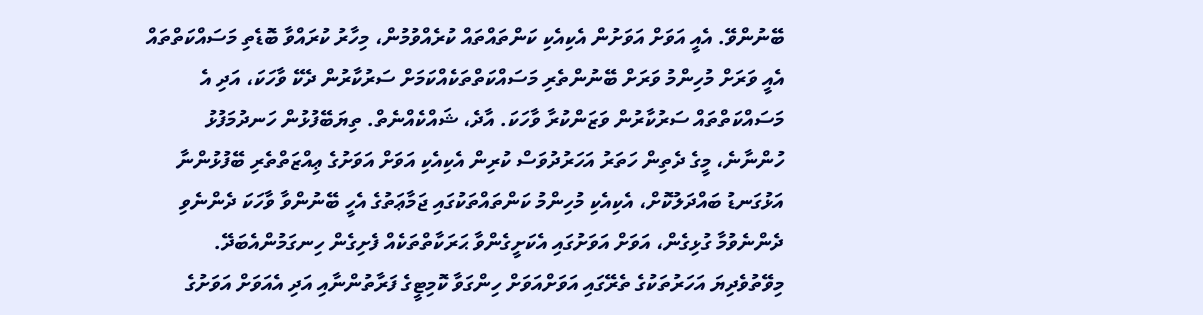ބޭނުންވޭ. އެއީ އަވަށް އަވަށުން އެކިއެކި ކަންތައްތައް ކުރެއްވުމުން، މިހާރު ކުރައްވާ ބޮޑެތި މަސައްކަތްތައް އެއީ ވަރަށް މުހިންމު ވަރަށް ބޭނުންތެރި މަސައްކަތްތަކެއްކަމަށް ސަރުކާރުން ދެކޭ ވާހަކަ، އަދި އެ މަސައްކަތްތައް ސަރުކާރުން ވަޒަންކުރާ ވާހަކަ. އާދެ، ޝައްކެއްނެތް. ތިޔަބޭފުޅުން ހަނދުމަފުޅު ހުންނާނެ، މީގެ ދެތިން ހަތަރު އަހަރުދުވަސް ކުރިން އެކިއެކި އަވަށް އަވަށުގެ ޢިއްޒަތްތެރި ބޭފުޅުންނާ އަޅުގަނޑު ބައްދަލުކޮށް، އެކިއެކި މުހިންމު ކަންތައްތަކުގައި ޖަމާޢަތުގެ އެހީ ބޭނުންވާ ވާހަކަ ދެންނެވި ދެންނެވުމާ ގުޅިގެން، އަވަށް އަވަށުގައި އެކަށީގެންވާ ޙަރަކާތްތަކެއް ފެށިގެން ހިނގަމުންއެބަދޭ. މިވޭތުވެދިޔަ އަހަރުތަކުގެ ތެރޭގައި އަވަށްއަވަށް ހިންގަވާ ކޮމިޓީގެ ފަރާތުންނާއި އަދި އެއަވަށް އަވަށުގެ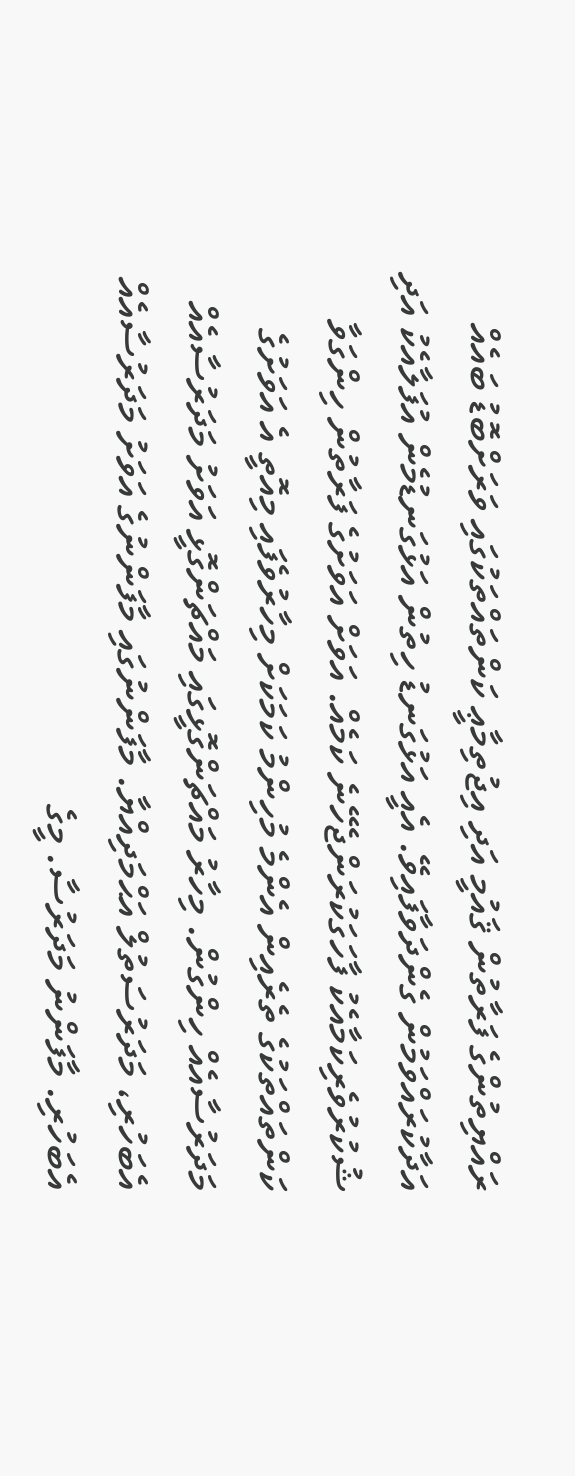ރައްޔިތުންގެ ފަރާތުން ޤައުމީ އަދި އިޖުތިމާޢީ ކަންތައްތަކުގައި ވަރަށްބޮޑު ބައެއް އަދާކުރައްވަމުން ގެންދަވާފައިވޭ. އެއީ އަޅުގަނޑު ހިތުން އަޅުގަނޑުމެން އުފަލާއެކު އަދި ޝުކުރުވެރިކަމާއެކު ފާހަގަކުރަންޖެހޭނެ ކަމެއް. އަވަށް އަވަށުގެ ފަރާތުން ހިންގަވާ ކަންތައްތަކުގެ ތެރެއިން އެންމެ މުހިންމު ކަމަކަށް މިހާރުވެފައި މިއޮތީ އެ އަވަށުގެ މަދަރުސާއެއް ހިންގުން. މިހާރު މައްޗަންގޮޅީގައި މައްޗަންގޮޅީ އަވަށު މަދަރުސާއެއް އެބަހުރި، މަދަރުސަތުލް އަޙްމަދިއްޔާ. މާފަންނުގައި މާފަންނުގެ އަވަށު މަދަރުސާއެއް އެބަހުރި. މާފަންނު މަދަރުސާ. މީގެ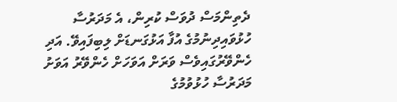ދެތިންމަސް ދުވަސް ކުރިން، އެ މަދަރުސާ ހުޅުވައިދިނުމުގެ އުފާ އަޅުގަނޑަށް ލިބިފައިވޭ. އަދި ހެންވޭރުގައިވެސް ވަރަށް އަވަހަށް ހެންވޭރު އަވަށު މަދަރުސާ ހުޅުވުމުގެ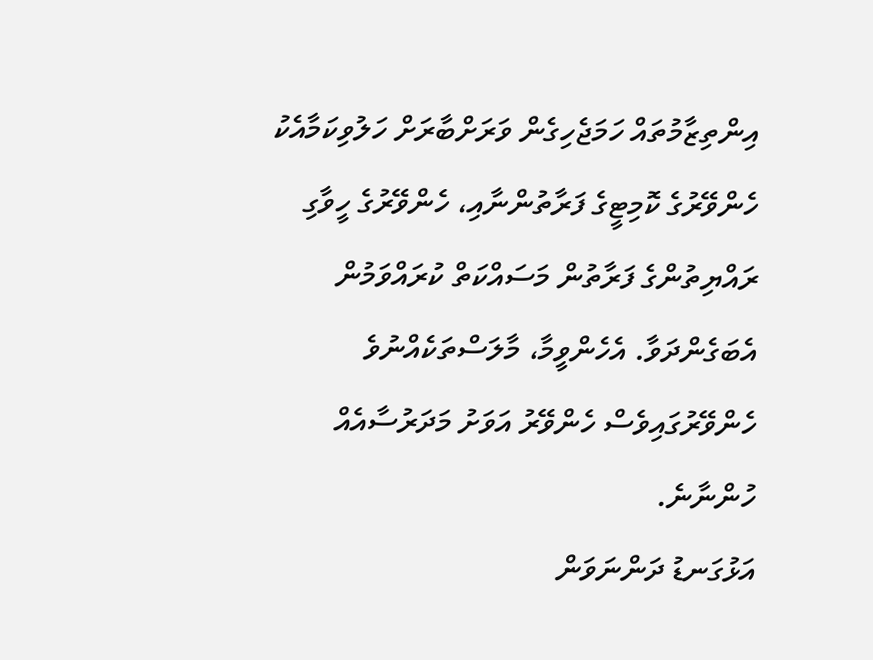އިންތިޒާމުތައް ހަމަޖެހިގެން ވަރަށްބާރަށް ހަލުވިކަމާއެކު ހެންވޭރުގެ ކޮމިޓީގެ ފަރާތުންނާއި، ހެންވޭރުގެ ހީވާގި ރައްޔިތުންގެ ފަރާތުން މަސައްކަތް ކުރައްވަމުން އެބަގެންދަވާ. އެހެންވީމާ، މާލަސްތަކެއްނުވެ ހެންވޭރުގައިވެސް ހެންވޭރު އަވަށު މަދަރުސާއެއް ހުންނާނެ.
އަޅުގަނޑު ދަންނަވަން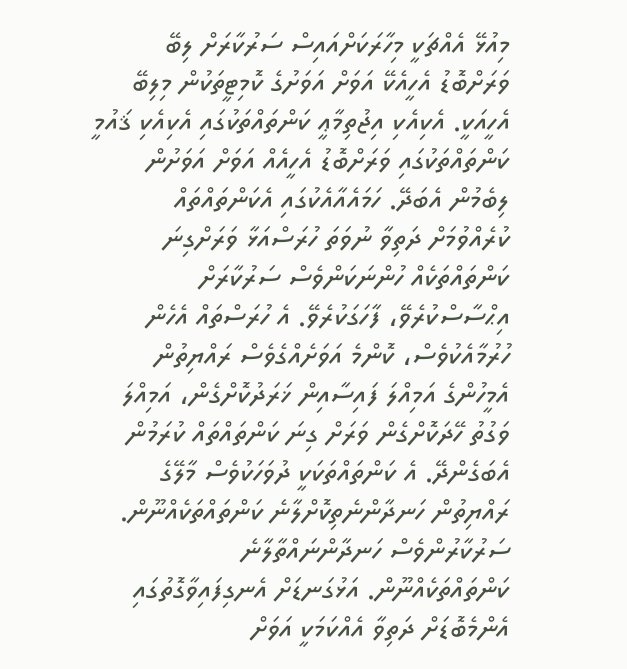މިއުޅޭ އެއްޗަކީ މިހާރަކަށްއައިސް ސަރުކާރަށް ލިބޭ ވަރަށްބޮޑު އެހީއެކޭ އަވަށް އަވަށުގެ ކޮމިޓީތަކުން މިލިބޭ އެހީއަކީ. އެކިއެކި އިޖުތިމާޢީ ކަންތައްތަކުގައި އެކިއެކި ޤައުމީ ކަންތައްތަކުގައި ވަރަށްބޮޑު އެހީއެއް އަވަށް އަވަށުން ލިބެމުން އެބަދޭ. ހަމައެއާއެކުގައި އެކަންތައްތައް ކުރެއްވުމަށް ދަތިވާ ނުވަތަ ހުރަސްއަޅާ ވަރަށްގިނަ ކަންތައްތަކެއް ހުންނަކަންވެސް ސަރުކާރަށް އިޙްސާސްކުރެވޭ، ފާހަގަކުރެވޭ. އެ ހުރަސްތައް އެހެން ހުރުމާއެކުވެސް، ކޮންމެ އަވަށެއްގެވެސް ރައްޔިތުން އެމީހުންގެ އަމިއްލަ ފައިސާއިން ޚަރަދުކޮށްގެން، އަމިއްލަ ވަގުތު ހޭދަކޮށްގެން ވަރަށް ގިނަ ކަންތައްތައް ކުރަމުން އެބަގެންދޭ. އެ ކަންތައްތަކަކީ ދުވަހަކުވެސް މާލޭގެ ރައްޔިތުން ހަނދާންނެތިކޮށްލާނެ ކަންތައްތަކެއްނޫން. ސަރުކާރުންވެސް ހަނދާންނައްތާލާނެ ކަންތައްތަކެއްނޫން. އަޅުގަނޑަށް އެނގިފައިވާގޮތުގައި އެންމެބޮޑަށް ދަތިވާ އެއްކަމަކީ އަވަށް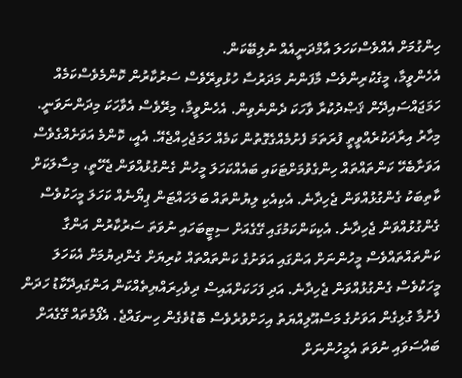ހިންގުމަށް އެއްވެސްކަހަލަ އާމްދަނީއެއް ނުލިބޭކަން.
އެހެންވީމާ، މީގެކުރިންވެސް މާފަންނު މަދަރުސާ ހުޅުވިރޭވެސް ސަރުކާރުން ކޮންމެވެސްކަމެއް ހަމަޖައްސައިދޭން ޤަޞްދުކުރާ ވާހަކަ ދެންނެވިން. އެހެންވީމާ، މިރޭވެސް އެވާހަކަ މިދަންނަވަނީ. މިހާރު އިރާދަކުރެއްވީތީ ފުރަތަމަ ފެށުމެއްގެގޮތުން ކަމެއް ހަމަޖެހިއްޖެއޭ. އެއީ، ކޮންމެ އަވަށެއްގެވެސް އަވަށާބެހޭ ކަންތައްތައް ހިންގެވުމަށްޓަކައި ބައެއްކަހަލަ މީހުން ގެންގުޅުއްވަން ޖެހޭތީ، މިސާލަކަށް ކާތިބަކު ގެންގުޅުއްވަން ޖެހިދާނެ. އެކިއެކި ލިޔުންތައް ބަލަހައްޓަން ޕިޔޯނެއް ކަހަލަ މީހަކުވެސް ގެންގުޅުއްވަން ޖެހިދާނެ. އެކިކަންކަމުގައި ގޭގެއަށް ސިޓީބަހައި ނުވަތަ ސަރުކާރުން އަންގާ ކަންތައްތައްވެސް މީހުންނަށް އަންގައި އަވަށުގެ ކަންތައްތައް ކުރިޔަށް ގެންދިޔުމަށް އެކަހަލަ މީހަކުވެސް ގެންގުޅުއްވަން ޖެހިދާނެ. އަދި ފަހަކަށްއައިސް ދިވެހިރައްޔިތެއްކަން އަންގައިދޭކާޑު ހަދަން ފެށުމާ ގުޅިގެން އަވަށުގެ މަސްއޫލިއްޔަތު އިހަށްވުރެވެސް ބޮޑުވެގެން ހިނގައްޖެ. އެފޯމުތައް ގޭގެއަށް ބައްސަވައި ނުވަތަ އެމީހުންނަށް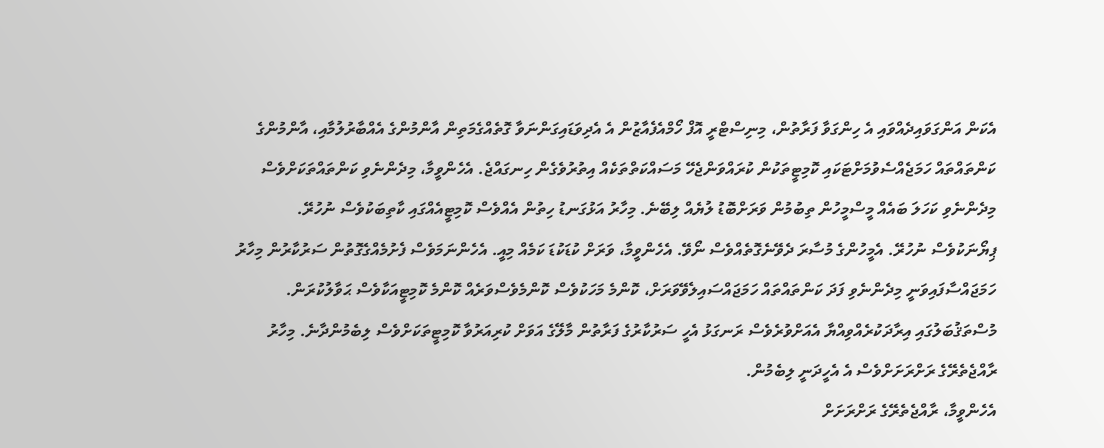އެކަން އަންގަވައިދެއްވައި އެ ހިންގަވާ ފަރާތުން، މިނިސްޓްރީ އޮފް ހޯމްއެފެއާޒުން އެ އެދިވަޑައިގަންނަވާ ގޮތެއްގެމަތިން އާންމުންގެ އެއްބާރުލުމާއި، އާންމުންގެ ކަންތައްތައް ހަމަޖެއްސެވުމަށްޓަކައި ކޮމިޓީތަކުން ކުރައްވަންޖެހޭ މަސައްކަތްތަކެއް އިތުރުވެގެން ހިނގައްޖެ. އެހެންވީމާ، މިދެންނެވި ކަންތައްތަކަށްވެސް މިދެންނެވި ކަހަލަ ބައެއް މީސްމީހުން ތިބުމުން ވަރަށްބޮޑު ލުޔެއް ލިބޭނެ. މިހާރު އަޅުގަނޑު ހިތުން އެއްވެސް ކޮމިޓީއެއްގައި ކާތިބަކުވެސް ނުހުރޭ. ޕިޔޯނަކުވެސް ނުހުރޭ. އެމީހުންގެ މުސާރަ ދެވޭނެގޮތެއްވެސް ނޯވޭ. އެހެންވީމާ، ވަރަށް ކުޑަކުޑަ ކަމެއް މިއީ. އެހެންނަމަވެސް ފެށުމެއްގެގޮތުން ސަރުކާރުން މިހާރު ހަމަޖައްސާފައިވަނީ މިދެންނެވި ފަދަ ކަންތައްތައް ހަމަޖައްސައިލެވޭވަރަށް، ކޮންމެ މަހަކުވެސް ކޮންމެވެސްވަރެއް ކޮންމެ ކޮމިޓީއަކާވެސް ޙަވާލުކުރަން. މުސްތަޤުބަލުގައި އިރާދަކުރެއްވިއްޔާ އެއަށްވުރެވެސް ރަނގަޅު އެހީ ސަރުކާރުގެ ފަރާތުން މާލޭގެ އަވަށް ކުރިއަރުވާ ކޮމިޓީތަކަށްވެސް ލިބެމުންދާނެ. މިހާރު ރާއްޖެތެރޭގެ ރަށްރަށަށްވެސް އެ އެހީދަނީ ލިބެމުން.
އެހެންވީމާ، ރާއްޖެތެރޭގެ ރަށްރަށަށް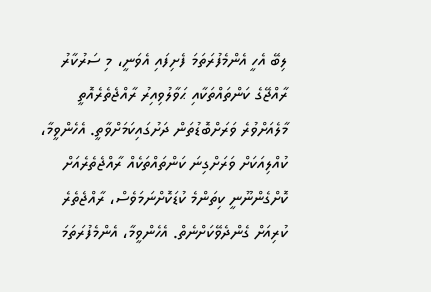ލިބޭ އެހީ އެންމެފުރަތަމަ ފެށިފައި އެވަނީ، މި ސަރުކާރު ރާއްޖޭގެ ކަންތައްތަކާއި ޙަވާލުވިއިރު ރާއްޖެތެރެއޮތީ މާލެއަށްވުރެ ވަރަށްބޮޑުތަން ދަށުގައިކަމަށްވާތީ. އެހެންވީމާ، ކުއްލިއަކަށް ވަރަށްގިނަ ކަންތައްތަކެއް ރާއްޖެތެރެއަށް ކޮށްގެންނޫނީ ކިތަންމެ ކުޑަކޮށްނަމަވެސް، ރާއްޖެތެރެ ކުރިއަށް ގެންދެވޭކަށްނެތް. އެހެންވީމާ، އެންމެފުރަތަމަ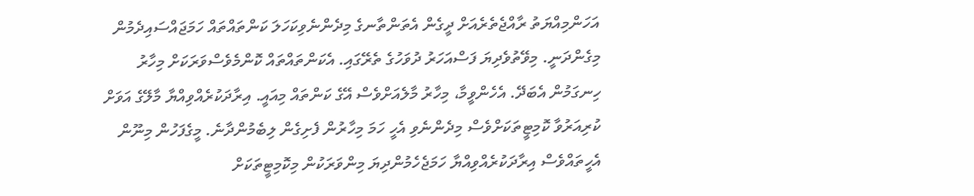އަހަންމިއްޔަތު ރާއްޖެތެރެއަށް ދީގެން އެތަންތާނގެ މިދެންނެވިކަހަލަ ކަންތައްތައް ހަމަޖައްސައިދެމުން މިގެންދަނީ. މިވޭތުވެދިޔަ ފަސްއަހަރު ދުވަހުގެ ތެރޭގައި. އެކަންތައްތައް ކޮންމެވެސްވަރަކަށް މިހާރު ހިނގަމުން އެބަދޭ. އެހެންވީމާ، މިހާރު މާލެއަށްވެސް އޭގެ ކަންތައް މިއައީ. އިރާދަކުރެއްވިއްޔާ މާލޭގެ އަވަށް ކުރިއަރުވާ ކޮމިޓީތަކަށްވެސް މިދެންނެވި އެހީ ހަމަ މިހާރުން ފެށިގެން ލިބެމުންދާނެ. މީގެފަހުން މިނޫން އެހީތައްވެސް އިރާދަކުރެއްވިއްޔާ ހަމަޖެހެމުންދިޔަ މިންވަރަކުން މިކޮމިޓީތަކަށް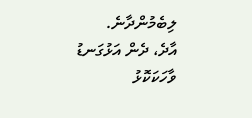ލިބެމުންދާނެ.
އާދެ، ދެން އަޅުގަނޑު ވާހަކަކޮޅު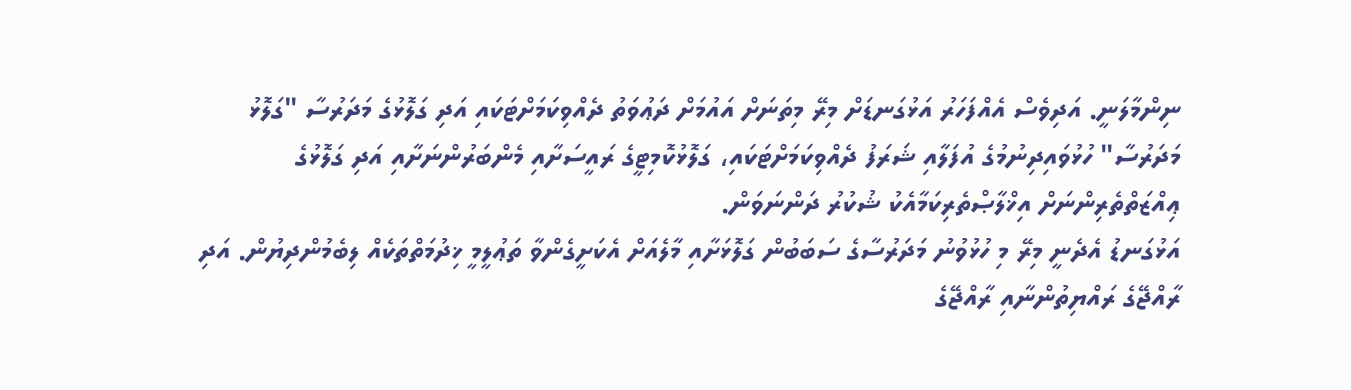ނިންމާލަނީ. އަދިވެސް އެއްފަހަރު އަޅުގަނޑަށް މިރޭ މިތަނަށް އައުމަށް ދަޢުވަތު ދެއްވިކަމަށްޓަކައި އަދި ގަލޮޅުގެ މަދަރުސާ "ގަލޮޅު މަދަރުސާ" ހުޅުވައިދިނުމުގެ އުފަލާއި ޝަރަފު ދެއްވިކަމަށްޓަކައި، ގަލޮޅުކޮމިޓީގެ ރައީސަށާއި މެންބަރުންނަށާއި އަދި ގަލޮޅުގެ ޢިއްޒަތްތެރިންނަށް އިޚްލާޞްތެރިކަމާއެކު ޝުކުރު ދަންނަވަން.
އަޅުގަނޑު އެދެނީ މިރޭ މި ހުޅުވުނު މަދަރުސާގެ ސަބަބުން ގަލޮޅަށާއި މާލެއަށް އެކަށީގެންވާ ތަޢުލީމީ ޚިދުމަތްތަކެއް ލިބެމުންދިޔުން. އަދި ރާއްޖޭގެ ރައްޔިތުންނާއި ރާއްޖޭގެ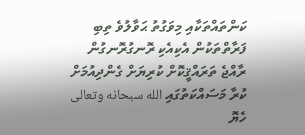ކަންތައްތަކާއި މިވަގުތު ޙަވާލުވެ ތިބި ފަރާތްތަކުން އެކިއެކި ރޮނގުރޮނގުން ރާއްޖެ ތަރައްޤީކޮށް ކުރިޔަށް ގެންދިއުމަށް ކުރާ މަސައްކަތުގައި الله سبحانه وتعالى ހެޔޮ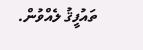ތައުފީޤު ލެއްވުން.